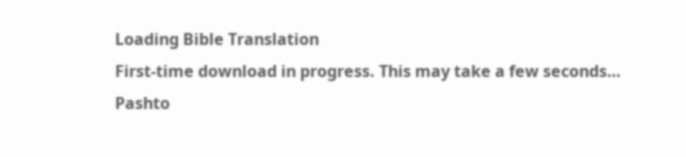Loading Bible Translation
First-time download in progress. This may take a few seconds…
Pashto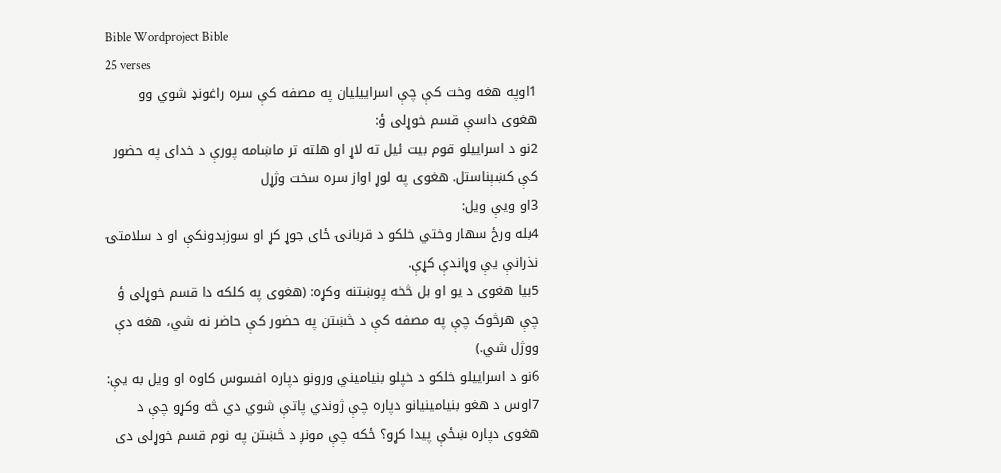Bible Wordproject Bible
25 verses
1اوپه هغه وخت کې چې اسراییلیان په مصفه کې سره راغونډ شوي وو هغوی داسې قسم خوړلی ؤ:
2نو د اسراییلو قوم بیت ئیل ته لاړ او هلته تر ماښامه پورې د خدای په حضور کې کښېناستل. هغوی په لوړ اواز سره سخت وژړل
3او ویې ویل:
4بله ورځ سهار وختي خلکو د قربانۍ ځای جوړ کړ او سوزېدونکې او د سلامتۍ نذرانې یې وړاندې کړې.
5بیا هغوی د یو او بل څخه پوښتنه وکړه: (هغوی په کلکه دا قسم خوړلی ؤ چې هرڅوک چې په مصفه کې د څښتن په حضور کې حاضر نه شي، هغه دې ووژل شي.)
6نو د اسراییلو خلکو د خپلو بنیامیني ورونو دپاره افسوس کاوه او ویل به یې:
7اوس د هغو بنیامینیانو دپاره چې ژوندي پاتې شوي دي څه وکړو چې د هغوی دپاره ښځې پیدا کړو؟ ځکه چې مونږ د څښتن په نوم قسم خوړلی دی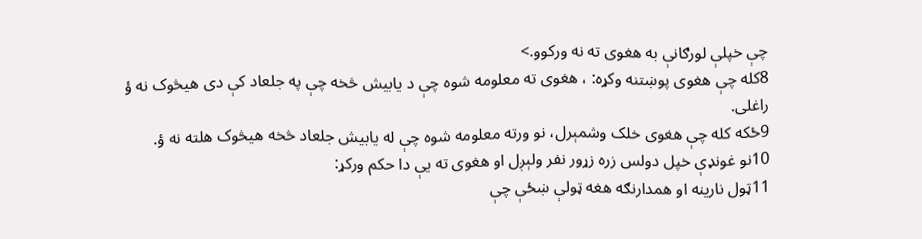چې خپلې لورګانې به هغوی ته نه ورکوو.>
8کله چې هغوی پوښتنه وکړه: ، هغوی ته معلومه شوه چې د یابیش څخه چې په جلعاد کې دی هیڅوک نه ؤ راغلی.
9ځکه کله چې هغوی خلک وشمېرل، نو ورته معلومه شوه چې له یابیش جلعاد څخه هیڅوک هلته نه ؤ.
10نو غونډې خپل دولس زره زړور نفر ولېږل او هغوی ته یې دا حکم ورکړ:
11ټول نارینه او همدارنګه هغه ټولې ښځې چې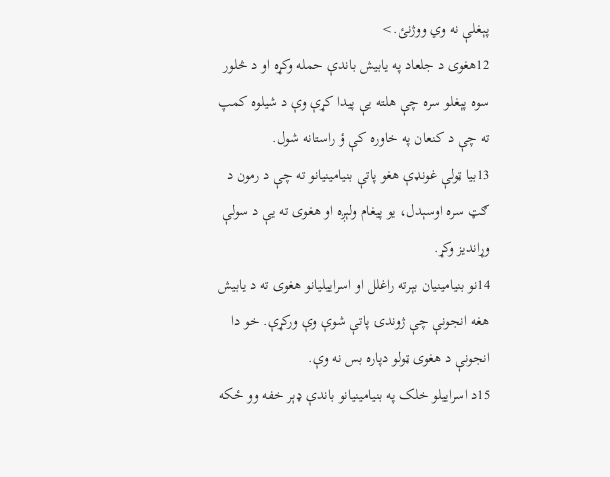پېغلې نه وي ووژنئ.>
12هغوی د جلعاد په یابیش باندې حمله وکړه او د څلور سوه پېغلو سره چې هلته یې پیدا کړې وې د شیلوه کمپ ته چې د کنعان په خاوره کې ؤ راستانه شول.
13بیا ټولې غونډې هغو پاتې بنیامینیانو ته چې د رمون د ګټ سره اوسېدل، یو پیغام ولېږه او هغوی ته یې د سولې وړاندیز وکړ.
14نو بنیامینیان بېرته راغلل او اسراییلیانو هغوی ته د یابیش هغه انجونې چې ژوندۍ پاتې شوې وې ورکړې. خو دا انجونې د هغوی ټولو دپاره بس نه وې.
15د اسراییلو خلک په بنیامینیانو باندې ډېر خفه وو ځکه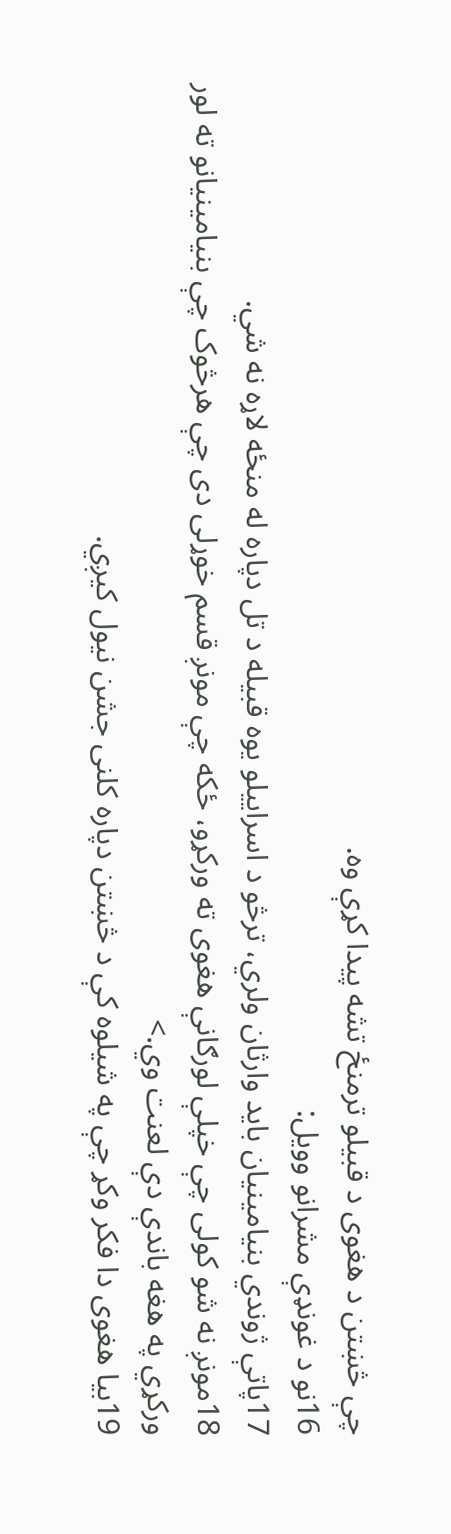چې څښتن د هغوی د قبیلو ترمنځ تشه پیدا کړې وه.
16نو د غونډې مشرانو وویل:
17پاتې ژوندي بنیامینیان باید وارثان ولري، ترڅو د اسراییلو یوه قبیله د تل دپاره له منځه لاړه نه شي.
18مونږ نه شو کولی چې خپلې لورګانې هغوی ته ورکړو، ځکه چې مونږ قسم خوړلی دی چې هرڅوک چې بنیامینیانو ته لور ورکړي په هغه باندې دې لعنت وي.>
19بیا هغوی دا فکر وکړ چې په شیلوه کې د څښتن دپاره کلنی جشن نیول کیږي.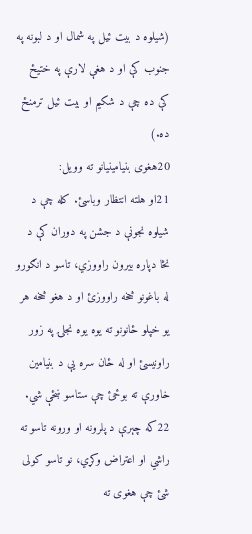(شیلوه د بیت ئیل په شمال او د لبونه په جنوب کې او د هغې لارې په ختیځ کې ده چې د شکیم او بیت ئیل ترمنځ ده.)
20هغوی بنیامینیانو ته وویل:
21او هلته انتظار وباسئ. کله چې د شیلوه نجونې د جشن په دوران کې د نڅا دپاره بیرون راووزي، تاسو د انګورو له باغونو څخه راووزئ او د هغو څخه هر یو خپلو ځانونو ته یوه یوه نجلۍ په زور راونیسئ او له ځان سره یې د بنیامین خاورې ته بوځئ چې ستاسو ښځې شي.
22که چېرې د پلرونه او ورونه تاسو ته راشي او اعتراض وکړي، نو تاسو کولی شئ چې هغوی ته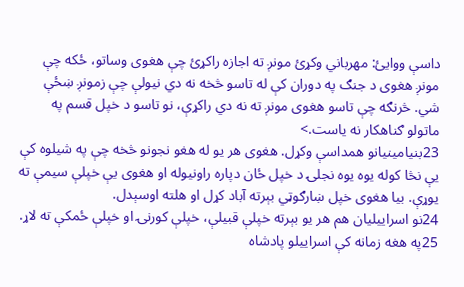داسې ووایئ: مهرباني وکړئ مونږ ته اجازه راکړئ چې هغوی وساتو، ځکه چې مونږ هغوی د جنګ په دوران کې له تاسو څخه نه دي نیولې چې زمونږ ښځې شي. څرنګه چې تاسو هغوی مونږ ته نه دي راکړې، نو تاسو د خپل قسم په ماتولو ګناهکار نه یاست.>
23بنیامینیانو همداسې وکړل. هغوی هر یو له هغو نجونو څخه چې په شیلوه کې یې نڅا کوله یوه یوه نجلۍ د خپل ځان دپاره راونیوله او هغوی یې خپلې سیمې ته یوړې. بیا هغوی خپل ښارګوټي بېرته آباد کړل او هلته اوسېدل.
24نو اسراییلیان هم هر یو بېرته خپلې قبیلې، خپلې کورنۍ او خپلې ځمکې ته لاړ.
25په هغه زمانه کې اسراییلو پادشاه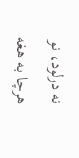نه درلود، نو هرچا به هغه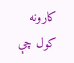کارونه کول چې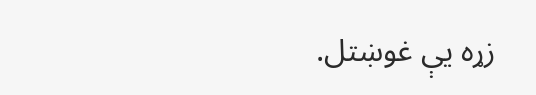زړه یې غوښتل.